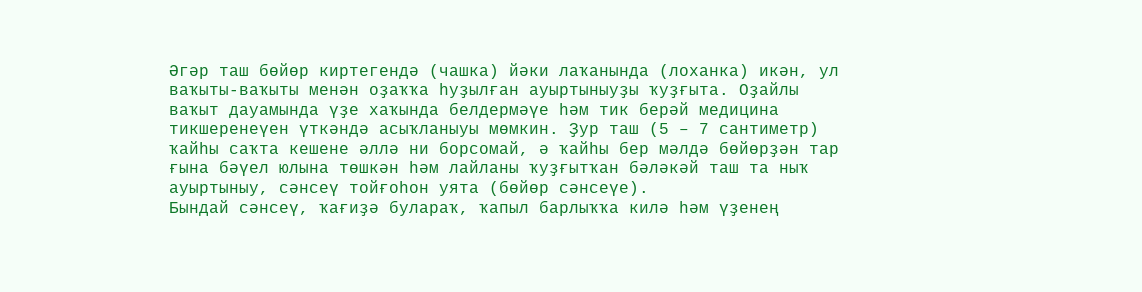Әгәр таш бөйөр киртегендә (чашка) йәки лаҡанында (лоханка) икән, ул ваҡыты-ваҡыты менән оҙаҡҡа һуҙылған ауыртыныуҙы ҡуҙғыта. Оҙайлы ваҡыт дауамында үҙе хаҡында белдермәүе һәм тик берәй медицина тикшеренеүен үткәндә асыҡланыуы мөмкин. Ҙур таш (5 – 7 сантиметр) ҡайһы саҡта кешене әллә ни борсомай, ә ҡайһы бер мәлдә бөйөрҙән тар ғына бәүел юлына төшкән һәм лайланы ҡуҙғытҡан бәләкәй таш та ныҡ ауыртыныу, сәнсеү тойғоһон уята (бөйөр сәнсеүе).
Бындай сәнсеү, ҡағиҙә булараҡ, ҡапыл барлыҡҡа килә һәм үҙенең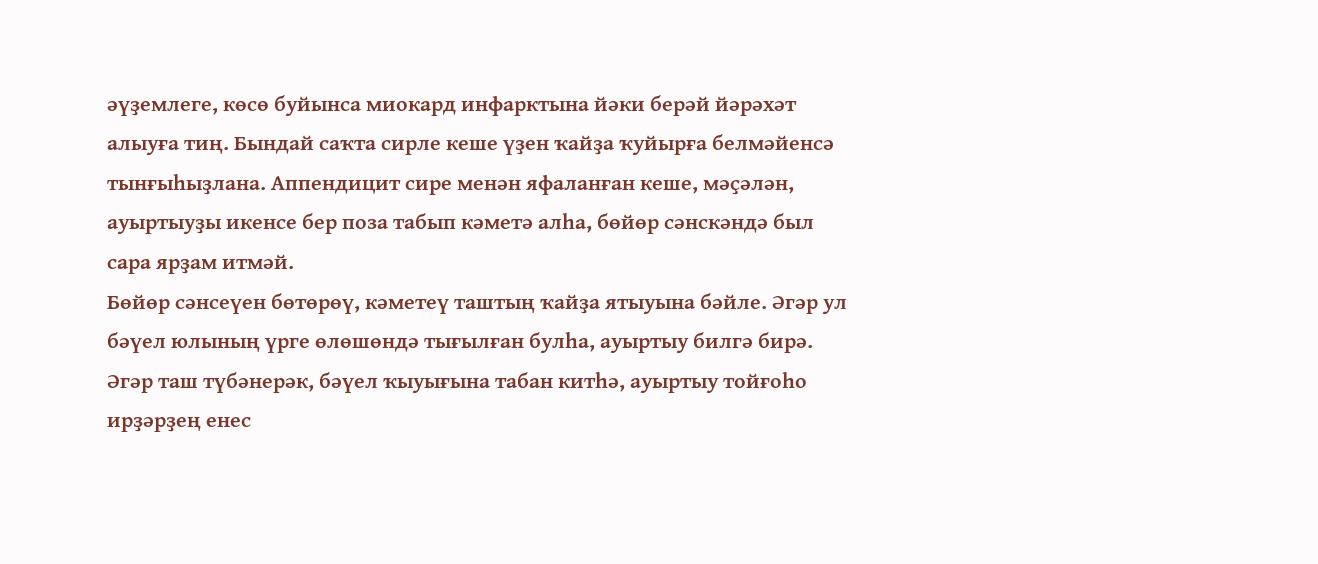әүҙемлеге, көсө буйынса миокард инфарктына йәки берәй йәрәхәт алыуға тиң. Бындай саҡта сирле кеше үҙен ҡайҙа ҡуйырға белмәйенсә тынғыһыҙлана. Аппендицит сире менән яфаланған кеше, мәҫәлән, ауыртыуҙы икенсе бер поза табып кәметә алһа, бөйөр сәнскәндә был сара ярҙам итмәй.
Бөйөр сәнсеүен бөтөрөү, кәметеү таштың ҡайҙа ятыуына бәйле. Әгәр ул бәүел юлының үрге өлөшөндә тығылған булһа, ауыртыу билгә бирә. Әгәр таш түбәнерәк, бәүел ҡыуығына табан китһә, ауыртыу тойғоһо ирҙәрҙең енес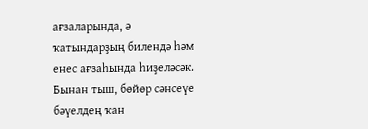ағзаларында, ә ҡатындарҙың билендә һәм енес ағзаһында һиҙеләсәк. Бынан тыш, бөйөр сәнсеүе бәүелдең ҡан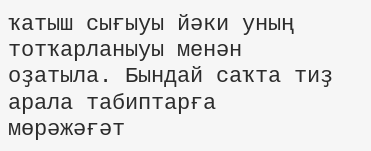ҡатыш сығыуы йәки уның тотҡарланыуы менән оҙатыла. Бындай саҡта тиҙ арала табиптарға мөрәжәғәт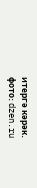итергә кәрәк.
фото: dzen.ru